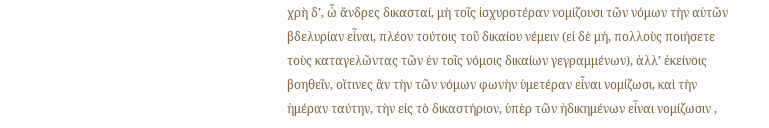χρὴ δʼ, ὦ ἄνδρες δικασταί, μὴ τοῖς ἰσχυροτέραν νομίζουσι τῶν νόμων τὴν αὑτῶν βδελυρίαν εἶναι, πλέον τούτοις τοῦ δικαίου νέμειν (εἰ δὲ μή, πολλοὺς ποιήσετε τοὺς καταγελῶντας τῶν ἐν τοῖς νόμοις δικαίων γεγραμμένων), ἀλλʼ ἐκείνοις βοηθεῖν, οἵτινες ἂν τὴν τῶν νόμων φωνὴν ὑμετέραν εἶναι νομίζωσι, καὶ τὴν ἡμέραν ταύτην, τὴν εἰς τὸ δικαστήριον, ὑπὲρ τῶν ἠδικημένων εἶναι νομίζωσιν ,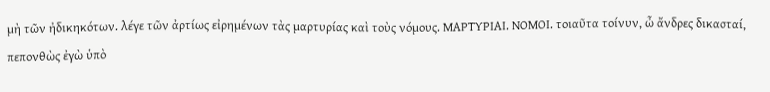μὴ τῶν ἠδικηκότων. λέγε τῶν ἀρτίως εἰρημένων τὰς μαρτυρίας καὶ τοὺς νόμους. ΜΑΡΤΥΡΙΑΙ. ΝΟΜΟΙ. τοιαῦτα τοίνυν, ὦ ἄνδρες δικασταί, πεπονθὼς ἐγὼ ὑπὸ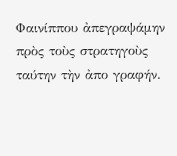Φαινίππου ἀπεγραψάμην πρὸς τοὺς στρατηγοὺς ταύτην τὴν ἀπο γραφήν.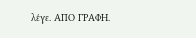λέγε. ΑΠΟ ΓΡΑΦΗ.